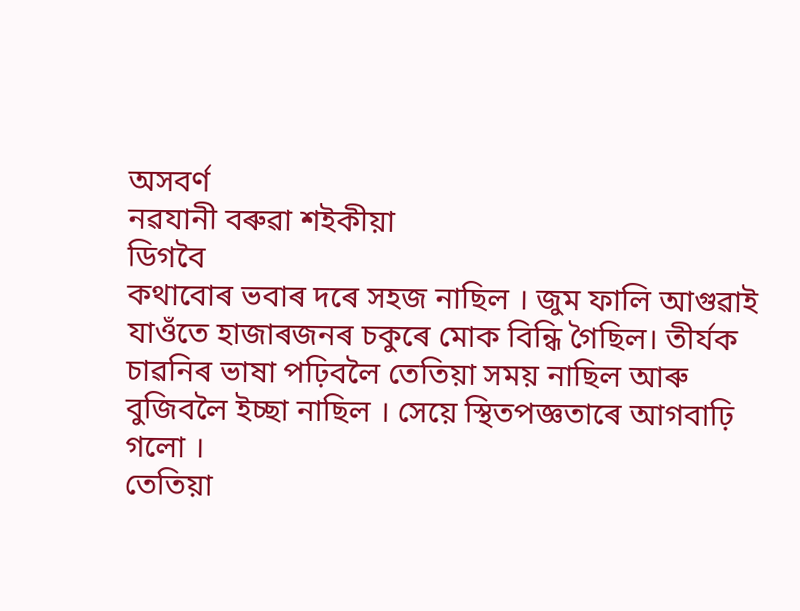অসবৰ্ণ
নৱযানী বৰুৱা শইকীয়া
ডিগবৈ
কথাবোৰ ভবাৰ দৰে সহজ নাছিল । জুম ফালি আগুৱাই যাওঁতে হাজাৰজনৰ চকুৰে মোক বিন্ধি গৈছিল। তীৰ্যক চাৱনিৰ ভাষা পঢ়িবলৈ তেতিয়া সময় নাছিল আৰু বুজিবলৈ ইচ্ছা নাছিল । সেয়ে স্থিতপজ্ঞতাৰে আগবাঢ়ি গলো ।
তেতিয়া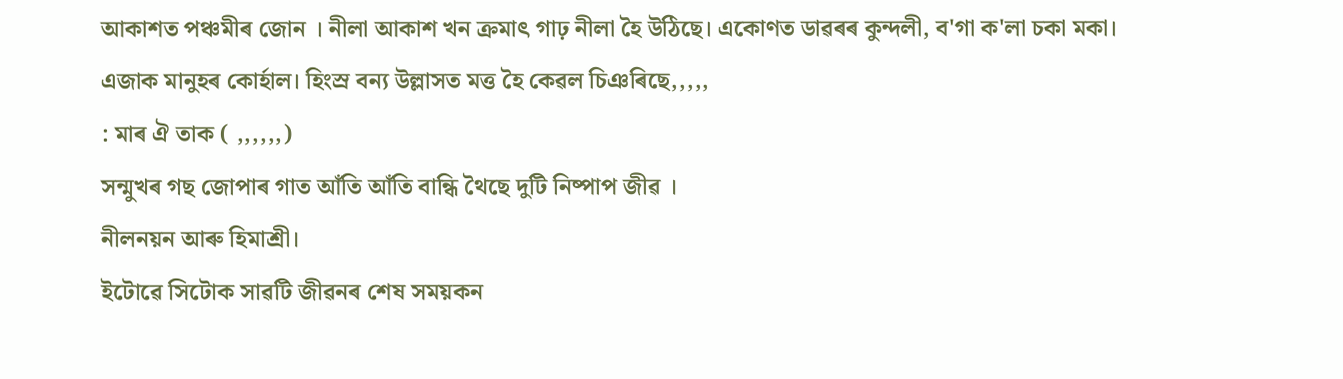আকাশত পঞ্চমীৰ জোন । নীলা আকাশ খন ক্ৰমাৎ গাঢ় নীলা হৈ উঠিছে। একোণত ডাৱৰৰ কুন্দলী, ব'গা ক'লা চকা মকা।
এজাক মানুহৰ কোৰ্হাল। হিংস্ৰ বন্য উল্লাসত মত্ত হৈ কেৱল চিঞৰিছে,,,,,
: মাৰ ঐ তাক ( ,,,,,,)
সন্মুখৰ গছ জোপাৰ গাত আঁতি আঁতি বান্ধি থৈছে দুটি নিষ্পাপ জীৱ ।
নীলনয়ন আৰু হিমাশ্ৰী।
ইটোৱে সিটোক সাৱটি জীৱনৰ শেষ সময়কন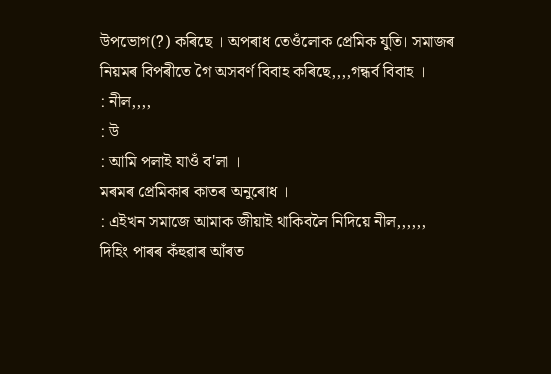উপভোগ(?) কৰিছে । অপৰাধ তেওঁলোক প্ৰেমিক যুতি। সমাজৰ নিয়মৰ বিপৰীতে গৈ অসবৰ্ণ বিবাহ কৰিছে,,,,গন্ধৰ্ব বিবাহ ।
: নীল,,,,
: উ
: আমি পলাই যাওঁ ব'লা ।
মৰমৰ প্ৰেমিকাৰ কাতৰ অনুৰোধ ।
: এইখন সমাজে আমাক জীয়াই থাকিবলৈ নিদিয়ে নীল,,,,,,
দিহিং পাৰৰ কঁহুৱাৰ আঁৰত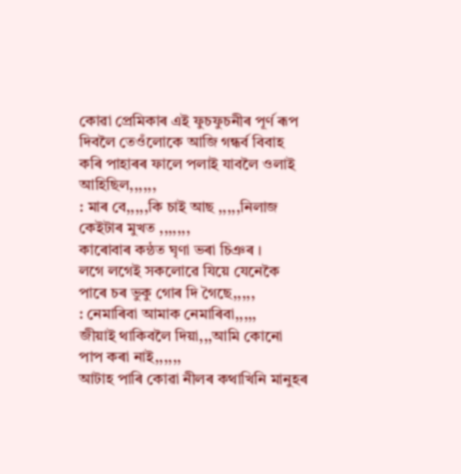কোৱা প্ৰেমিকাৰ এই ফুচফুচনীৰ পূৰ্ণ ৰূপ দিবলৈ তেওঁলোকে আজি গন্ধৰ্ব বিবাহ কৰি পাহাৰৰ ফালে পলাই যাবলৈ ওলাই আহিছিল,,,,,,
: মাৰ বে,,,,,কি চাই আছ ,,,,,নিলাজ কেইটাৰ মুখত ,,,,,,,
কাৰোবাৰ কন্ঠত ঘৃণা ভৰা চিঞৰ ।
লগে লগেই সকলোৱে যিয়ে যেনেকৈ পাৰে চৰ ভুকু গোৰ দি গৈছে,,,,,
: নেমাৰিবা আমাক নেমাৰিবা,,,,,
জীয়াই থাকিবলৈ দিয়া,,,আমি কোনো পাপ কৰা নাই,,,,,,
আটাহ পাৰি কোৱা নীলৰ কথাখিনি মানুহৰ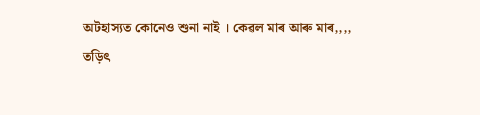অটহাস্যত কোনেও শুনা নাই । কেৱল মাৰ আৰু মাৰ,,,,
তড়িৎ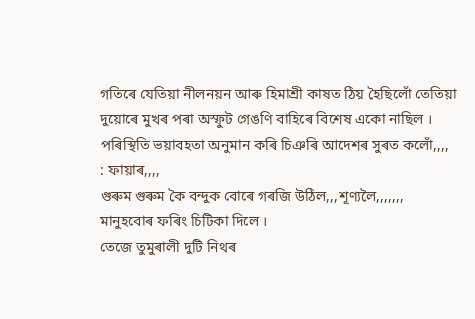গতিৰে যেতিয়া নীলনয়ন আৰু হিমাশ্ৰী কাষত ঠিয় হৈছিলোঁ তেতিয়া দুয়োৰে মুখৰ পৰা অস্ফুট গেঙণি বাহিৰে বিশেষ একো নাছিল । পৰিস্থিতি ভয়াবহতা অনুমান কৰি চিঞৰি আদেশৰ সুৰত কলোঁ,,,,
: ফায়াৰ,,,,
গুৰুম গুৰুম কৈ বন্দুক বোৰে গৰজি উঠিল,,,শূণ্যলৈ,,,,,,,
মানুহবোৰ ফৰিং চিটিকা দিলে ।
তেজে তুমুৰালী দুটি নিথৰ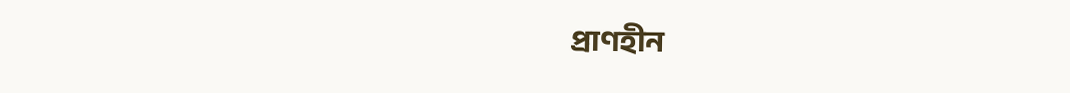প্ৰাণহীন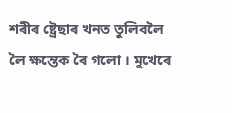শৰীৰ ষ্ট্ৰেছাৰ খনত তুলিবলৈ লৈ ক্ষন্তেক ৰৈ গলো । মুখেৰে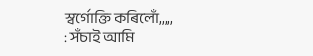স্বৰ্গোক্তি কৰিলোঁ,,,,,
: সঁচাই আমি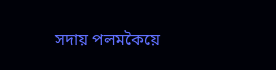সদায় পলমকৈয়ে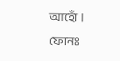আহোঁ ।
ফোনঃ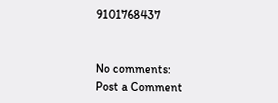9101768437


No comments:
Post a Comment